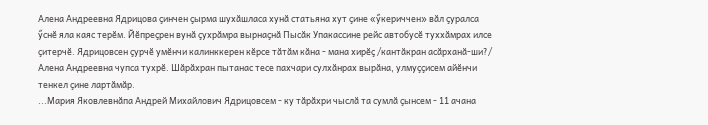Алена Андреевна Ядрицова ҫинчен ҫырма шухӑшласа хунӑ статьяна хут ҫине «ӳкериччен» вӑл ҫуралса ӳснӗ яла каяс терӗм. Йӗпреҫрен вунӑ ҫухрӑмра вырнаҫнӑ Пысӑк Упакассине рейс автобусӗ туххӑмрах илсе ҫитерчӗ. Ядрицовсен ҫурчӗ умӗнчи калинккерен кӗрсе тӑтӑм кӑна - мана хирӗҫ /кантӑкран асӑрханӑ-ши?/ Алена Андреевна чупса тухрӗ. Шӑрӑхран пытанас тесе пахчари сулхӑнрах вырӑна, улмуҫҫисем айӗнчи тенкел ҫине лартӑмӑр.
...Мария Яковлевнӑпа Андрей Михайлович Ядрицовсем - ку тӑрӑхри чыслӑ та сумлӑ ҫынсем - 11 ачана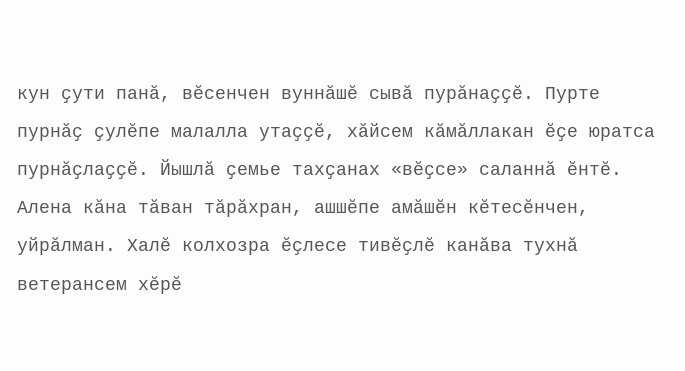кун ҫути панӑ, вӗсенчен вуннӑшӗ сывӑ пурӑнаҫҫӗ. Пурте пурнӑҫ ҫулӗпе малалла утаҫҫӗ, хӑйсем кӑмӑллакан ӗҫе юратса пурнӑҫлаҫҫӗ. Йышлӑ ҫемье тахҫанах «вӗҫсе» саланнӑ ӗнтӗ. Алена кӑна тӑван тӑрӑхран, ашшӗпе амӑшӗн кӗтесӗнчен, уйрӑлман. Халӗ колхозра ӗҫлесе тивӗҫлӗ канӑва тухнӑ ветерансем хӗрӗ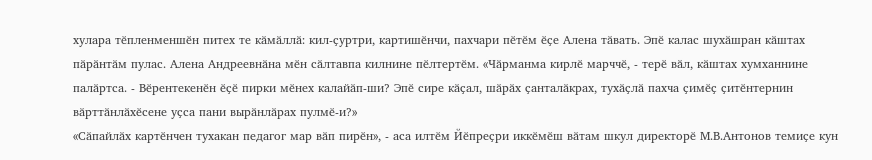хулара тӗпленменшӗн питех те кӑмӑллӑ: кил-ҫуртри, картишӗнчи, пахчари пӗтӗм ӗҫе Алена тӑвать. Эпӗ калас шухӑшран кӑштах пӑрӑнтӑм пулас. Алена Андреевнӑна мӗн сӑлтавпа килнине пӗлтертӗм. «Чӑрманма кирлӗ марччӗ, - терӗ вӑл, кӑштах хумханнине палӑртса. - Вӗрентекенӗн ӗҫӗ пирки мӗнех калайӑп-ши? Эпӗ сире кӑҫал, шӑрӑх ҫанталӑкрах, тухӑҫлӑ пахча ҫимӗҫ ҫитӗнтернин вӑрттӑнлӑхӗсене уҫса пани вырӑнлӑрах пулмӗ-и?»
«Сӑпайлӑх картӗнчен тухакан педагог мар вӑп пирӗн», - аса илтӗм Йӗпреҫри иккӗмӗш вӑтам шкул директорӗ М.В.Антонов темиҫе кун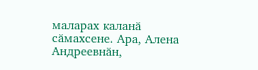маларах каланӑ сӑмахсене. Ара, Алена Андреевнӑн,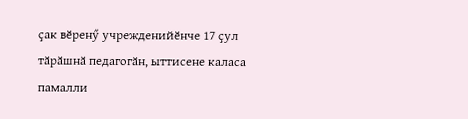ҫак вӗренӳ учрежденийӗнче 17 ҫул тӑрӑшнӑ педагогӑн, ыттисене каласа памалли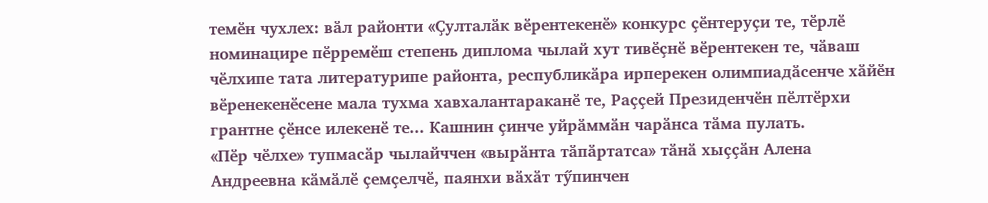темӗн чухлех: вӑл районти «Ҫулталӑк вӗрентекенӗ» конкурс ҫӗнтеруҫи те, тӗрлӗ номинацире пӗрремӗш степень диплома чылай хут тивӗҫнӗ вӗрентекен те, чӑваш чӗлхипе тата литературипе районта, республикӑра ирперекен олимпиадӑсенче хӑйӗн вӗренекенӗсене мала тухма хавхалантараканӗ те, Раҫҫей Президенчӗн пӗлтӗрхи грантне ҫӗнсе илекенӗ те... Кашнин ҫинче уйрӑммӑн чарӑнса тӑма пулать.
«Пӗр чӗлхе» тупмасӑр чылайччен «вырӑнта тӑпӑртатса» тӑнӑ хыҫҫӑн Алена Андреевна кӑмӑлӗ ҫемҫелчӗ, паянхи вӑхӑт тӳпинчен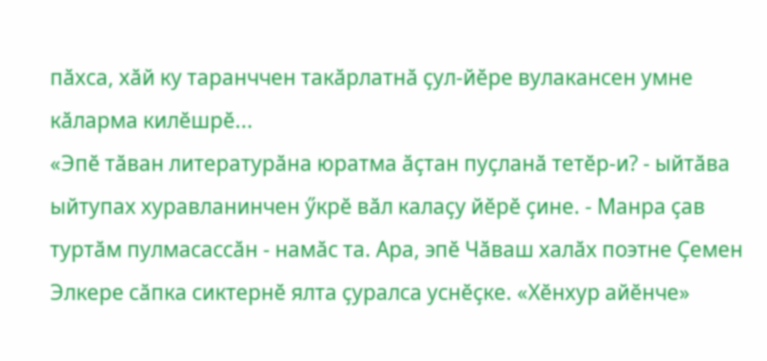пӑхса, хӑй ку таранччен такӑрлатнӑ ҫул-йӗре вулакансен умне кӑларма килӗшрӗ...
«Эпӗ тӑван литературӑна юратма ӑҫтан пуҫланӑ тетӗр-и? - ыйтӑва ыйтупах хуравланинчен ӳкрӗ вӑл калаҫу йӗрӗ ҫине. - Манра ҫав туртӑм пулмасассӑн - намӑс та. Ара, эпӗ Чӑваш халӑх поэтне Ҫемен Элкере сӑпка сиктернӗ ялта ҫуралса уснӗҫке. «Хӗнхур айӗнче»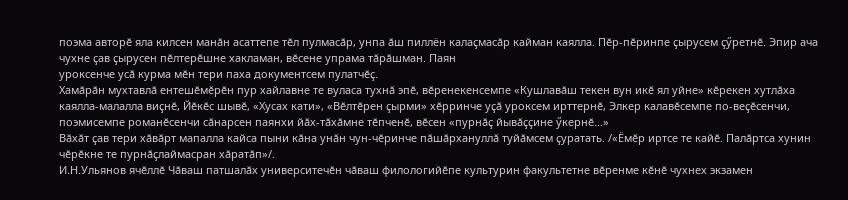поэма авторӗ яла килсен манӑн асаттепе тӗл пулмасӑр, унпа ӑш пиллён калаҫмасӑр кайман каялла. Пӗр-пӗринпе ҫырусем ҫӳретнӗ. Эпир ача чухне ҫав ҫырусен пӗлтерӗшне хакламан, вӗсене упрама тӑрӑшман. Паян
уроксенче усӑ курма мӗн тери паха документсем пулатчӗҫ.
Хамӑрӑн мухтавлӑ ентешӗмӗрӗн пур хайлавне те вуласа тухнӑ эпӗ, вӗренекенсемпе «Кушлавӑш текен вун икӗ ял уйне» кӗрекен хутлӑха каялла-малалла виҫнӗ, Йӗкӗс шывӗ, «Хусах кати», «Вӗлтӗрен ҫырми» хӗрринче уҫӑ уроксем ирттернӗ, Элкер калавӗсемпе по-веҫӗсенчи, поэмисемпе романӗсенчи сӑнарсен паянхи йӑх-тӑхӑмне тӗпченӗ, вӗсен «пурнӑҫ йывӑҫҫине ӳкернӗ...»
Вӑхӑт ҫав тери хӑвӑрт мапалла кайса пыни кӑна унӑн чун-чӗринче пӑшӑрхануллӑ туйӑмсем ҫуратать. /«Ёмӗр иртсе те кайӗ. Палӑртса хунин чӗрӗкне те пурнӑҫлаймасран хӑратӑп»/.
И.Н.Ульянов ячӗллӗ Чӑваш патшалӑх университечӗн чӑваш филологийӗпе культурин факультетне вӗренме кӗнӗ чухнех экзамен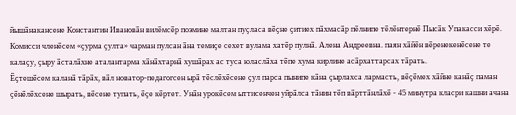йышӑнакансене Константин Ивановӑн вилӗмсӗр поэмине малтан пуҫласа вӗҫне ҫитиех пӑхмасӑр пӗлнипе тӗлӗнтернӗ Пысӑк Упакасси хӗрӗ. Комисси членӗсем «ҫурма ҫулта» чарман пулсан ӑна темиҫе сехет вулама хатӗр пулнӑ. Алена Андреевна. паян хӑйӗн вӗренекенӗсене те калаҫу, ҫыру ӑсталӑхне аталантарма хӑнӑхтарнӑ хушӑрах ас туса юласлӑха тӗпе хума кирлине асӑрхаттарсах тӑрать.
Ӗҫтешӗсем каланӑ тӑрӑх, вӑл новатор-педагогсен ырӑ тӗслӗхӗсене ҫул парса пынипе кӑна ҫырлахса лармасть, вӗҫӗмех хӑйне канӑҫ паман ҫӗнӗлӗхсене шырать, вӗсене тупать, ӗҫе кӗртет. Унӑн урокӗсем ыттисенчен уйрӑлса тӑнин тӗп вӑрттӑнлӑхӗ - 45 минутра класри кашни ачана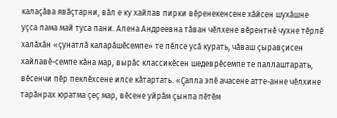калаҫӑва явӑҫтарни, вӑл е ку хайлав пирки вӗренекенсене хӑйсен шухӑшне уҫса пама май туса пани. Алена Андреевна тӑван чӗлхене вӗрентнӗ чухне тӗрлӗ халӑхӑн «ҫунатлӑ каларӑшӗсемпе» те пӗлсе усӑ курать, чӑваш ҫыравҫисен хайлавӗ-семпе кӑна мар, вырӑс классикӗсен шедеврӗсемпе те паллаштарать, вӗсенчи пӗр пеклӗхсене илсе кӑтартать. «Ҫапла эпӗ ачасене атте-анне чӗлхине тарӑнрах юратма ҫеҫ мар, вӗсене уйрӑм ҫынпа пӗтӗм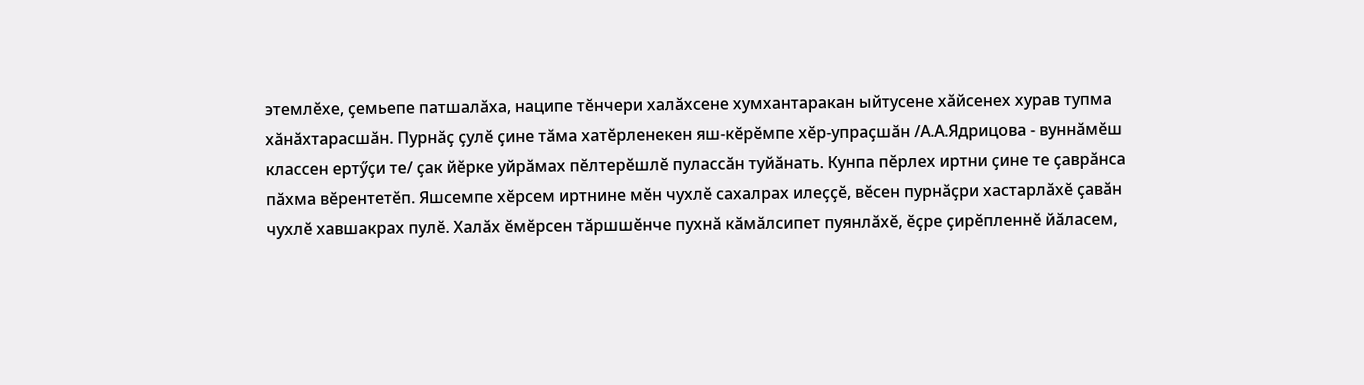этемлӗхе, ҫемьепе патшалӑха, наципе тӗнчери халӑхсене хумхантаракан ыйтусене хӑйсенех хурав тупма хӑнӑхтарасшӑн. Пурнӑҫ ҫулӗ ҫине тӑма хатӗрленекен яш-кӗрӗмпе хӗр-упраҫшӑн /А.А.Ядрицова - вуннӑмӗш классен ертӳҫи те/ ҫак йӗрке уйрӑмах пӗлтерӗшлӗ пулассӑн туйӑнать. Кунпа пӗрлех иртни ҫине те ҫаврӑнса пӑхма вӗрентетӗп. Яшсемпе хӗрсем иртнине мӗн чухлӗ сахалрах илеҫҫӗ, вӗсен пурнӑҫри хастарлӑхӗ ҫавӑн чухлӗ хавшакрах пулӗ. Халӑх ӗмӗрсен тӑршшӗнче пухнӑ кӑмӑлсипет пуянлӑхӗ, ӗҫре ҫирӗпленнӗ йӑласем,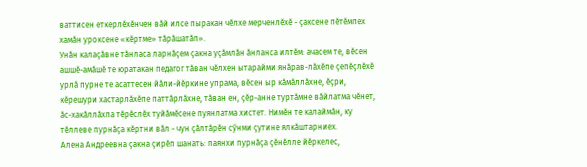ваттисен еткерлӗхӗнчен вӑй илсе пыракан чӗлхе мерченлӗхӗ - ҫаксене пӗтӗмпех хамӑн уроксене «кӗртме» тӑрӑшатӑп».
Унӑн калаҫӑвне тӑнласа ларнӑҫем ҫакна уҫӑмлӑн ӑнланса илтӗм: ачасем те, вӗсен ашшӗ-амӑшӗ те юратакан педагог тӑван чӗлхен ытарайми янӑрав-лӑхӗпе ҫепӗҫлӗхӗ урлӑ пурне те асаттесен йӑли-йӗркине упрама, вӗсен ыр кӑмӑллӑхне, ӗҫри, кӗрешури хастарлӑхӗпе паттӑрлӑхне, тӑван ен, ҫӗр-анне туртӑмне вӑйлатма чӗнет, ӑс-хакӑллӑхпа тӗрӗслӗх туйӑмӗсене пуянлатма хистет. Нимӗн те калаймӑн, ку тӗллеве пурнӑҫа кӗртни вӑл - чун ҫӑлтӑрӗн сӳнми ҫутине ялкӑштарниех.
Алена Андреевна ҫакна ҫирӗп шанать: паянхи пурнӑҫа ҫӗнӗлле йӗркелес,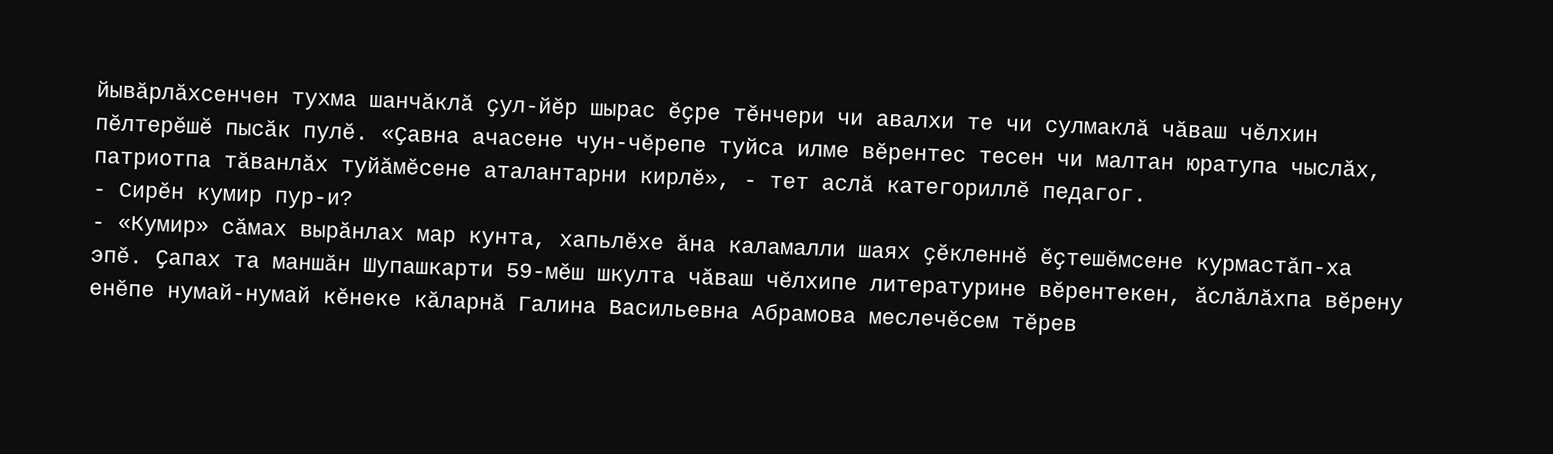йывӑрлӑхсенчен тухма шанчӑклӑ ҫул-йӗр шырас ӗҫре тӗнчери чи авалхи те чи сулмаклӑ чӑваш чӗлхин пӗлтерӗшӗ пысӑк пулӗ. «Ҫавна ачасене чун-чӗрепе туйса илме вӗрентес тесен чи малтан юратупа чыслӑх, патриотпа тӑванлӑх туйӑмӗсене аталантарни кирлӗ», - тет аслӑ категориллӗ педагог.
- Сирӗн кумир пур-и?
- «Кумир» сӑмах вырӑнлах мар кунта, хапьлӗхе ӑна каламалли шаях ҫӗкленнӗ ӗҫтешӗмсене курмастӑп-ха эпӗ. Ҫапах та маншӑн Шупашкарти 59-мӗш шкулта чӑваш чӗлхипе литературине вӗрентекен, ӑслӑлӑхпа вӗрену енӗпе нумай-нумай кӗнеке кӑларнӑ Галина Васильевна Абрамова меслечӗсем тӗрев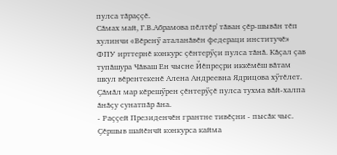пулса тӑраҫҫӗ.
Сӑмах май, Г.В.Абрамова пӗлтӗр' тӑван ҫӗр-шывӑн тӗп хулинчи «Вӗренӳ аталанӑвӗн федераци институчӗ» ФПУ ирттернӗ конкурс ҫӗнтерӳҫи пулса тӑнӑ. Кӑҫал ҫав тупӑшура Чӑваш Ен чысне Йӗпреҫри иккӗмӗш вӑтам шкул вӗрентекенӗ Алена Андреевна Ядрицова хӳтӗлет. Ҫӑмӑл мар кӗрешӳрен ҫӗнтерӳҫӗ пулса тухма вӑй-халпа ӑнӑҫу сунатпӑр ӑна.
- Раҫҫей Президенчӗн грантне тивӗҫни - пысӑк чыс. Ҫӗршыв шайӗнчй конкурса кайма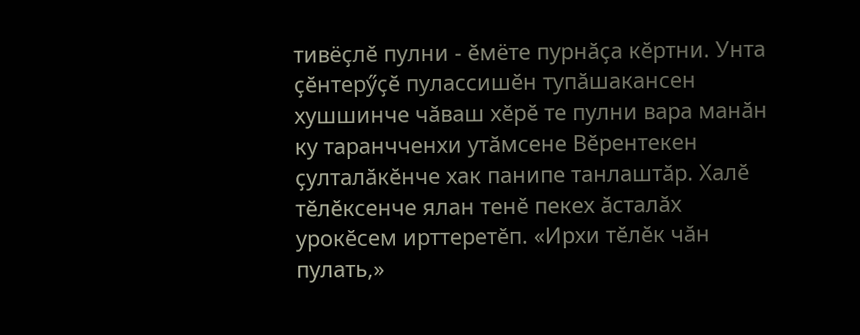тивёҫлӗ пулни - ӗмёте пурнӑҫа кӗртни. Унта ҫӗнтерӳҫӗ пулассишӗн тупӑшакансен хушшинче чӑваш хӗрӗ те пулни вара манӑн ку таранчченхи утӑмсене Вӗрентекен ҫулталӑкӗнче хак панипе танлаштӑр. Халӗ тӗлӗксенче ялан тенӗ пекех ӑсталӑх урокӗсем ирттеретӗп. «Ирхи тӗлӗк чӑн пулать,»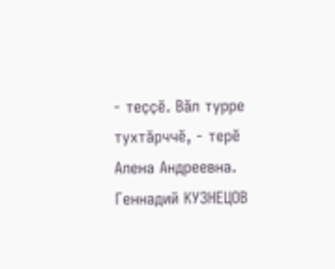- теҫҫӗ. Вӑл турре тухтӑрччӗ, - терӗ Алена Андреевна.
Геннадий КУЗНЕЦОВ